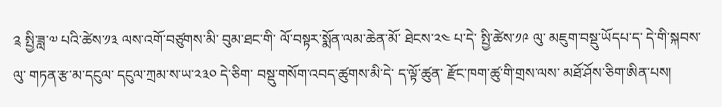༉ སྤྱི་ཟླ་༧ པའི་ཚེས་༡༣ ལས་འགོ་བཙུགས་མི་ བུམ་ཐང་གི་ ལོ་བསྟར་སྨོན་ལམ་ཆེན་མོ་ ཐེངས་༢༤ པ་དེ་ སྤྱི་ཚེས་༡༩ ལུ་ མཇུག་བསྡུ་ཡོདཔ་ད་ དེ་གི་སྐབས་ལུ་ གཏན་རྩ་མ་དངུལ་ དངུལ་ཀྲམ་ས་ཡ་༢༣༠ དེ་ཅིག་ བསྡུ་གསོག་འབད་ཚུགས་མི་དེ་ ད་ལྟོ་ཚུན་ རྫོང་ཁག་ཚུ་གི་གྲས་ལས་ མཐོ་ཤོས་ཅིག་ཨིན་པས།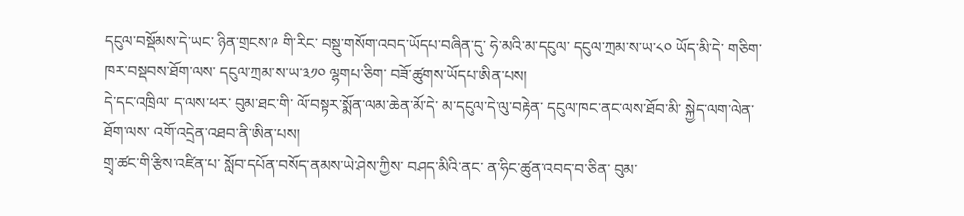དངུལ་བསྡོམས་དེ་ཡང་ ཉིན་གྲངས་༩ གི་རིང་ བསྡུ་གསོག་འབད་ཡོདཔ་བཞིན་དུ་ ཧེ་མའི་མ་དངུལ་ དངུལ་ཀྲམ་ས་ཡ་༨༠ ཡོད་མི་དེ་ གཅིག་ཁར་བསྡབས་ཐོག་ལས་ དངུལ་ཀྲམ་ས་ཡ་༣༡༠ ལྷགཔ་ཅིག་ བཟོ་ཚུགས་ཡོདཔ་ཨིན་པས།
དེ་དང་འཁྲིལ་ ད་ལས་ཕར་ བུམ་ཐང་གི་ ལོ་བསྟར་སྨོན་ལམ་ཆེན་མོ་དེ་ མ་དངུལ་དེ་ལུ་བརྟེན་ དངུལ་ཁང་ནང་ལས་ཐོབ་མི་ སྐྱེད་ལག་ལེན་ཐོག་ལས་ འགོ་འདྲེན་འཐབ་ནི་ཨིན་པས།
གྲྭ་ཚང་གི་རྩིས་འཛིན་པ་ སློབ་དཔོན་བསོད་ནམས་ཡེ་ཤེས་ཀྱིས་ བཤད་མིའི་ནང་ ན་ཧིང་ཚུན་འབད་བ་ཅིན་ བུམ་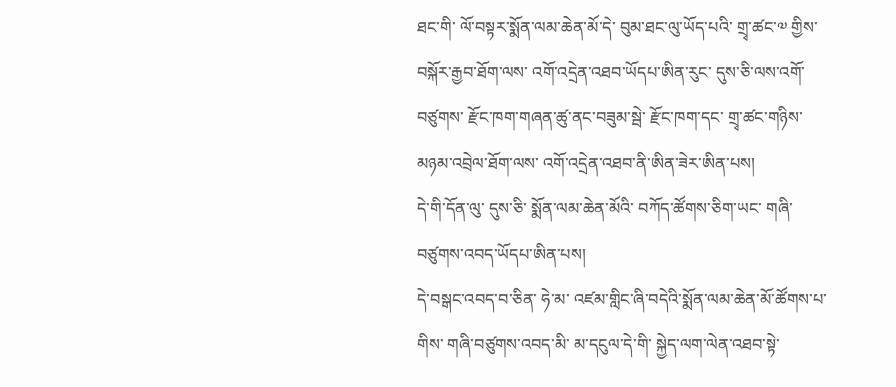ཐང་གི་ ལོ་བསྟར་སྨོན་ལམ་ཆེན་མོ་དེ་ བུམ་ཐང་ལུ་ཡོད་པའི་ གྲྭ་ཚང་༧ གྱིས་ བསྐོར་རྒྱབ་ཐོག་ལས་ འགོ་འདྲེན་འཐབ་ཡོདཔ་ཨིན་རུང་ དུས་ཅི་ལས་འགོ་བཙུགས་ རྫོང་ཁག་གཞན་ཚུ་ནང་བཟུམ་སྦེ་ རྫོང་ཁག་དང་ གྲྭ་ཚང་གཉིས་ མཉམ་འབྲེལ་ཐོག་ལས་ འགོ་འདྲེན་འཐབ་ནི་ཨིན་ཟེར་ཨིན་པས།
དེ་གི་དོན་ལུ་ དུས་ཅི་ སྨོན་ལམ་ཆེན་མོའི་ བཀོད་ཚོགས་ཅིག་ཡང་ གཞི་བཙུགས་འབད་ཡོདཔ་ཨིན་པས།
དེ་བསྒང་འབད་བ་ཅིན་ ཧེ་མ་ འཛམ་གླིང་ཞི་བདེའི་སྨོན་ལམ་ཆེན་མོ་ཚོགས་པ་གིས་ གཞི་བཙུགས་འབད་མི་ མ་དངུལ་དེ་གི་ སྐྱེད་ལག་ལེན་འཐབ་སྟེ་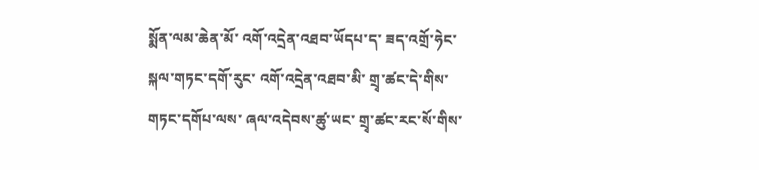སྨོན་ལམ་ཆེན་མོ་ འགོ་འདྲེན་འཐབ་ཡོདཔ་ད་ ཟད་འགྲོ་ཧེང་སྐལ་གཏང་དགོ་རུང་ འགོ་འདྲེན་འཐབ་མི་ གྲྭ་ཚང་དེ་གིས་ གཏང་དགོཔ་ལས་ ཞལ་འདེབས་ཚུ་ཡང་ གྲྭ་ཚང་རང་སོ་གིས་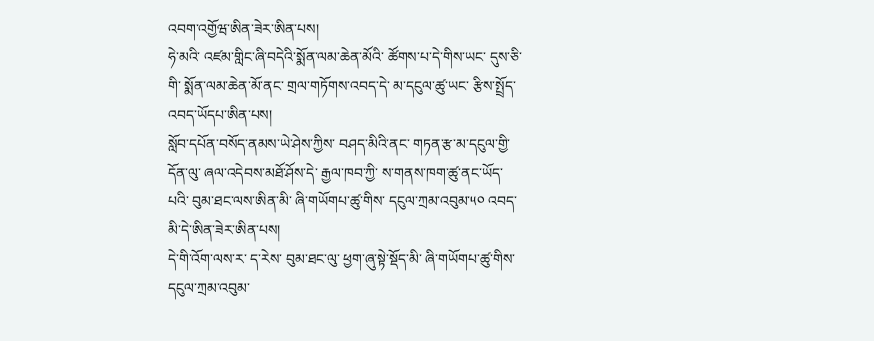འབག་འགྱོཝ་ཨིན་ཟེར་ཨིན་པས།
ཧེ་མའི་ འཛམ་གླིང་ཞི་བདེའི་སྨོན་ལམ་ཆེན་མོའི་ ཚོགས་པ་དེ་གིས་ཡང་ དུས་ཅི་གི་ སྨོན་ལམ་ཆེན་མོ་ནང་ གྲལ་གཏོགས་འབད་དེ་ མ་དངུལ་ཚུ་ཡང་ རྩིས་སྤྲོད་འབད་ཡོདཔ་ཨིན་པས།
སློབ་དཔོན་བསོད་ནམས་ཡེ་ཤེས་ཀྱིས་ བཤད་མིའི་ནང་ གཏན་རྩ་མ་དངུལ་གྱི་དོན་ལུ་ ཞལ་འདེབས་མཐོ་ཤོས་དེ་ རྒྱལ་ཁབ་ཀྱི་ ས་གནས་ཁག་ཚུ་ནང་ཡོད་པའི་ བུམ་ཐང་ལས་ཨིན་མི་ ཞི་གཡོགཔ་ཚུ་གིས་ དངུལ་ཀྲམ་འབུམ་༥༠ འབད་མི་དེ་ཨིན་ཟེར་ཨིན་པས།
དེ་གི་འོག་ལས་ར་ ད་རེས་ བུམ་ཐང་ལུ་ ཕྱག་ཞུ་སྟེ་སྡོད་མི་ ཞི་གཡོགཔ་ཚུ་གིས་ དངུལ་ཀྲམ་འབུམ་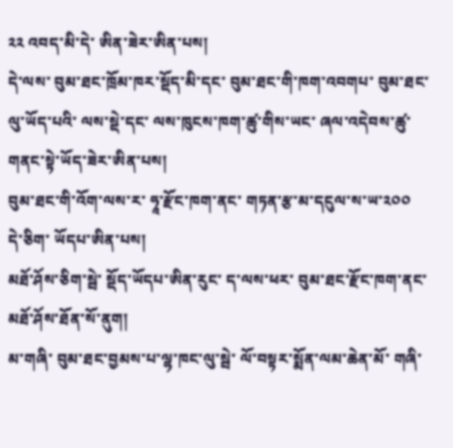༢༢ འབད་མི་དེ་ ཨིན་ཟེར་ཨིན་པས།
དེ་ལས་ བུམ་ཐང་ཁྲོམ་ཁར་སྡོད་མི་དང་ བུམ་ཐང་གི་ཁག་འབགཔ་ བུམ་ཐང་ལུ་ཡོད་པའི་ ལས་སྡེ་དང་ ལས་ཁུངས་ཁག་ཚུ་གིས་ཡང་ ཞལ་འདེབས་ཚུ་ གནང་སྟེ་ཡོད་ཟེར་ཨིན་པས།
བུམ་ཐང་གི་འོག་ལས་ར་ ཧཱ་རྫོང་ཁག་ནང་ གཏན་རྩ་མ་དངུལ་ས་ཡ་༢༠༠ དེ་ཅིག་ ཡོདཔ་ཨིན་པས།
མཐོ་ཤོས་ཅིག་སྦེ་ སྡོད་ཡོདཔ་ཨིན་རུང་ ད་ལས་ཕར་ བུམ་ཐང་རྫོང་ཁག་ནང་ མཐོ་ཤོས་ཐོན་སོ་ནུག།
མ་གཞི་ བུམ་ཐང་བྱམས་པ་ལྷ་ཁང་ལུ་སྦེ་ ལོ་བསྟར་སྨོན་ལམ་ཆེན་མོ་ གཞི་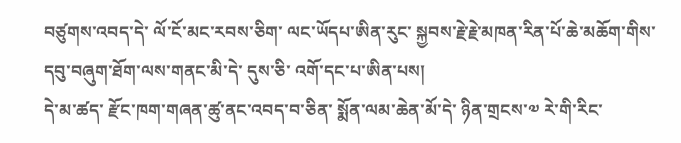བཙུགས་འབད་དེ་ ལོ་ངོ་མང་རབས་ཅིག་ ལང་ཡོདཔ་ཨིན་རུང་ སྐྱབས་རྗེ་རྗེ་མཁན་རིན་པོ་ཆེ་མཆོག་གིས་ དབུ་བཞུག་ཐོག་ལས་གནང་མི་དེ་ དུས་ཅི་ འགོ་དང་པ་ཨིན་པས།
དེ་མ་ཚད་ རྫོང་ཁག་གཞན་ཚུ་ནང་འབད་བ་ཅིན་ སྨོན་ལམ་ཆེན་མོ་དེ་ ཉིན་གྲངས་༧ རེ་གི་རིང་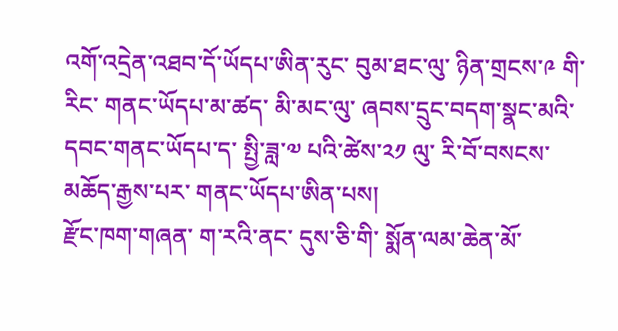འགོ་འདྲེན་འཐབ་དོ་ཡོདཔ་ཨིན་རུང་ བུམ་ཐང་ལུ་ ཉིན་གྲངས་༩ གི་རིང་ གནང་ཡོདཔ་མ་ཚད་ མི་མང་ལུ་ ཞབས་དྲུང་བདག་སྣང་མའི་ དབང་གནང་ཡོདཔ་ད་ སྤྱི་ཟླ་༧ པའི་ཚེས་༢༡ ལུ་ རི་བོ་བསངས་མཆོད་རྒྱས་པར་ གནང་ཡོདཔ་ཨིན་པས།
རྫོང་ཁག་གཞན་ ག་རའི་ནང་ དུས་ཅི་གི་ སྨོན་ལམ་ཆེན་མོ་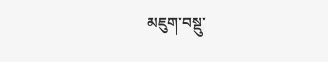མཇུག་བསྡུ་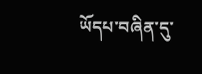ཡོདཔ་བཞིན་དུ་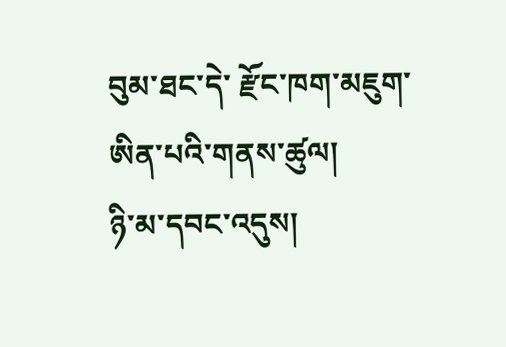བུམ་ཐང་དེ་ རྫོང་ཁག་མཇུག་ཨིན་པའི་གནས་ཚུལ།
ཉི་མ་དབང་འདུས།